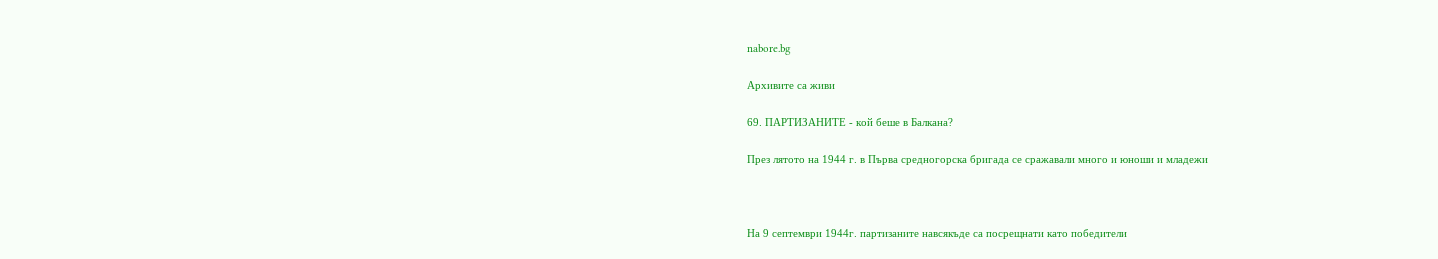nabore.bg

Архивите са живи

69. ПАРТИЗАНИТЕ - кой беше в Балкана?

През лятото на 1944 г. в Първа средногорска бригада се сражавали много и юноши и младежи



На 9 септември 1944г. партизаните навсякъде са посрещнати като победители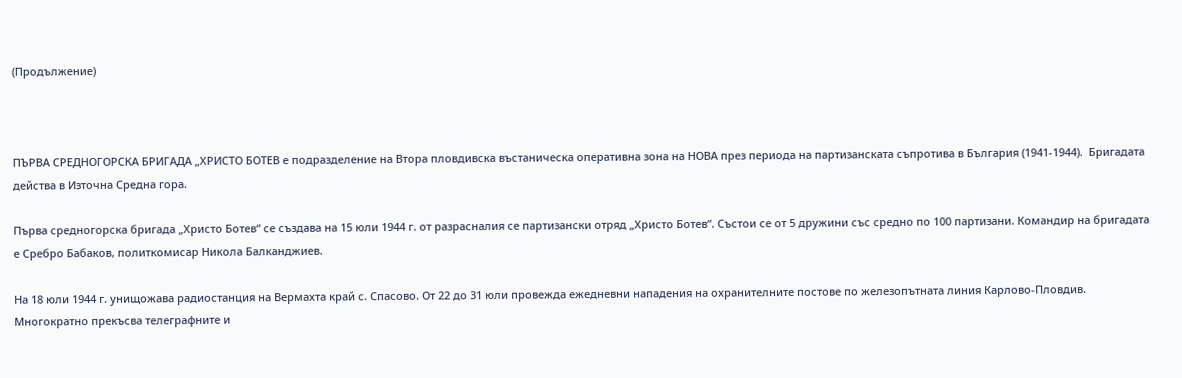(Продължение)



ПЪРВА СРЕДНОГОРСКА БРИГАДА „ХРИСТО БОТЕВ е подразделение на Втора пловдивска въстаническа оперативна зона на НОВА през периода на партизанската съпротива в България (1941-1944).  Бригадата действа в Източна Средна гора.

Първа средногорска бригада „Христо Ботев“ се създава на 15 юли 1944 г. от разрасналия се партизански отряд „Христо Ботев“. Състои се от 5 дружини със средно по 100 партизани. Командир на бригадата е Сребро Бабаков, политкомисар Никола Балканджиев.

На 18 юли 1944 г. унищожава радиостанция на Вермахта край с. Спасово. От 22 до 31 юли провежда ежедневни нападения на охранителните постове по железопътната линия Карлово-Пловдив. Многократно прекъсва телеграфните и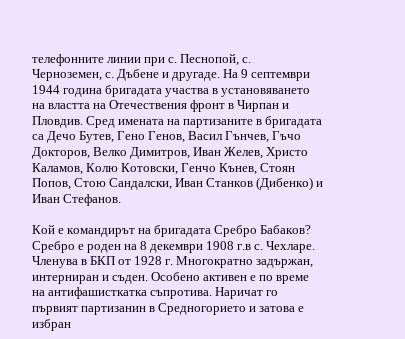телефонните линии при с. Песнопой, с. Черноземен, с. Дъбене и другаде. На 9 септември 1944 година бригадата участва в установяването на властта на Отечествения фронт в Чирпан и Пловдив. Сред имената на партизаните в бригадата са Дечо Бутев, Гено Генов, Васил Гънчев, Гъчо Докторов, Велко Димитров, Иван Желев, Христо Каламов, Колю Котовски, Генчо Кънев, Стоян Попов, Стою Сандалски, Иван Станков (Дибенко) и Иван Стефанов.

Кой е командирът на бригадата Сребро Бабаков? Сребро е роден на 8 декември 1908 г.в с. Чехларе. Членува в БКП от 1928 г. Многократно задържан, интерниран и съден. Особено активен е по време на антифашисткатка съпротива. Наричат го първият партизанин в Средногорието и затова е избран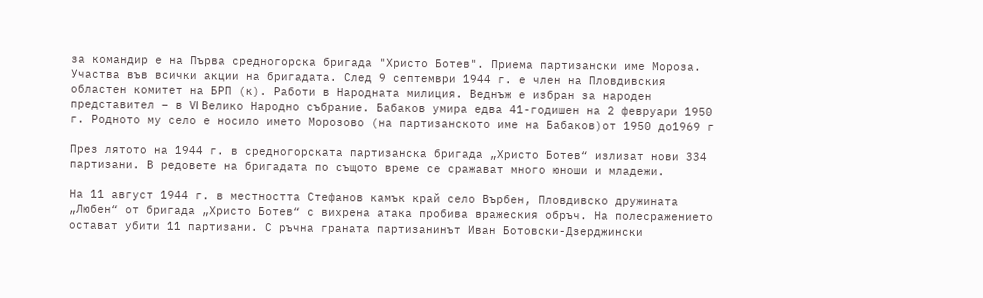за командир е на Първа средногорска бригада "Христо Ботев". Приема партизански име Мороза. Участва във всички акции на бригадата. След 9 септември 1944 г. е член на Пловдивския областен комитет на БРП (к). Работи в Народната милиция. Веднъж е избран за народен представител – в VI Велико Народно събрание. Бабаков умира едва 41-годишен на 2 февруари 1950 г. Родното му село е носило името Морозово (на партизанското име на Бабаков)от 1950 до1969 г

През лятото на 1944 г. в средногорската партизанска бригада „Христо Ботев“ излизат нови 334 партизани. В редовете на бригадата по същото време се сражават много юноши и младежи.

На 11 август 1944 г. в местността Стефанов камък край село Върбен, Пловдивско дружината „Любен“ от бригада „Христо Ботев“ с вихрена атака пробива вражеския обръч. На полесражението остават убити 11 партизани. С ръчна граната партизанинът Иван Ботовски-Дзерджински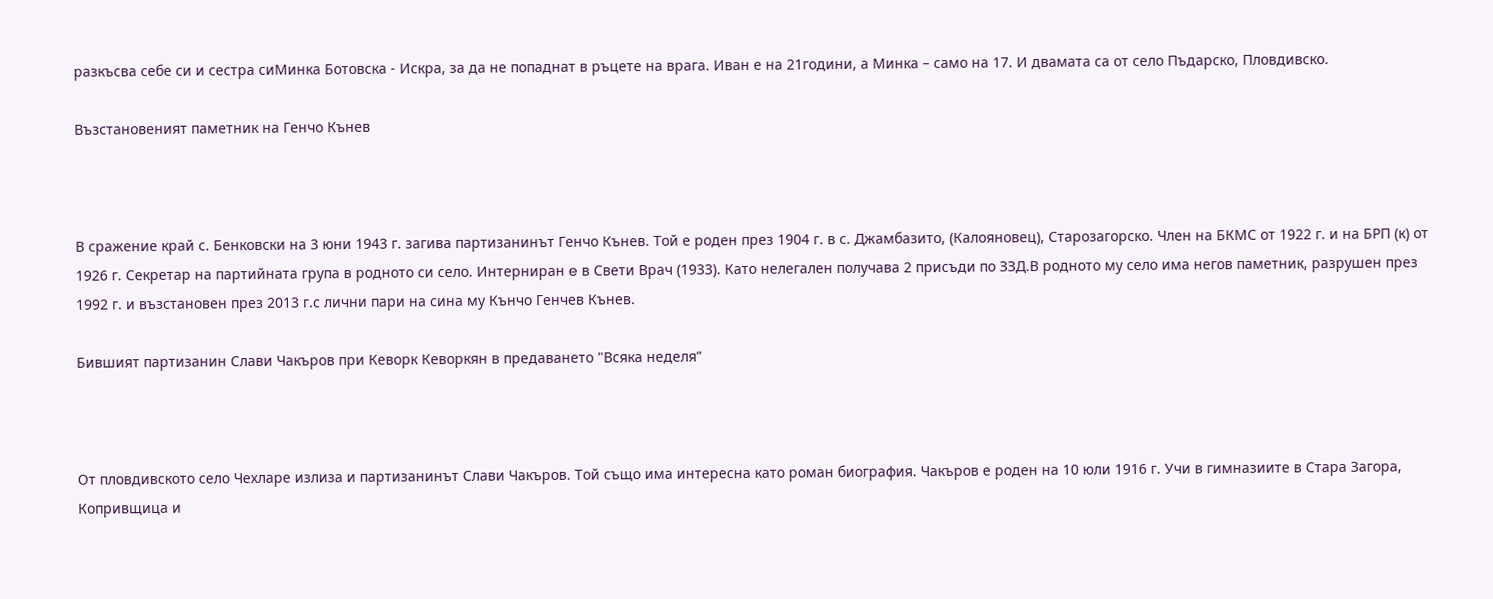разкъсва себе си и сестра сиМинка Ботовска - Искра, за да не попаднат в ръцете на врага. Иван е на 21години, а Минка – само на 17. И двамата са от село Пъдарско, Пловдивско.

Възстановеният паметник на Генчо Кънев



В сражение край с. Бенковски на 3 юни 1943 г. загива партизанинът Генчо Кънев. Той е роден през 1904 г. в с. Джамбазито, (Калояновец), Старозагорско. Член на БКМС от 1922 г. и на БРП (к) от 1926 г. Секретар на партийната група в родното си село. Интерниран e в Свети Врач (1933). Като нелегален получава 2 присъди по ЗЗД.В родното му село има негов паметник, разрушен през 1992 г. и възстановен през 2013 г.с лични пари на сина му Кънчо Генчев Кънев.

Бившият партизанин Слави Чакъров при Кеворк Кеворкян в предаването "Всяка неделя”



От пловдивското село Чехларе излиза и партизанинът Слави Чакъров. Той също има интересна като роман биография. Чакъров е роден на 10 юли 1916 г. Учи в гимназиите в Стара Загора, Копривщица и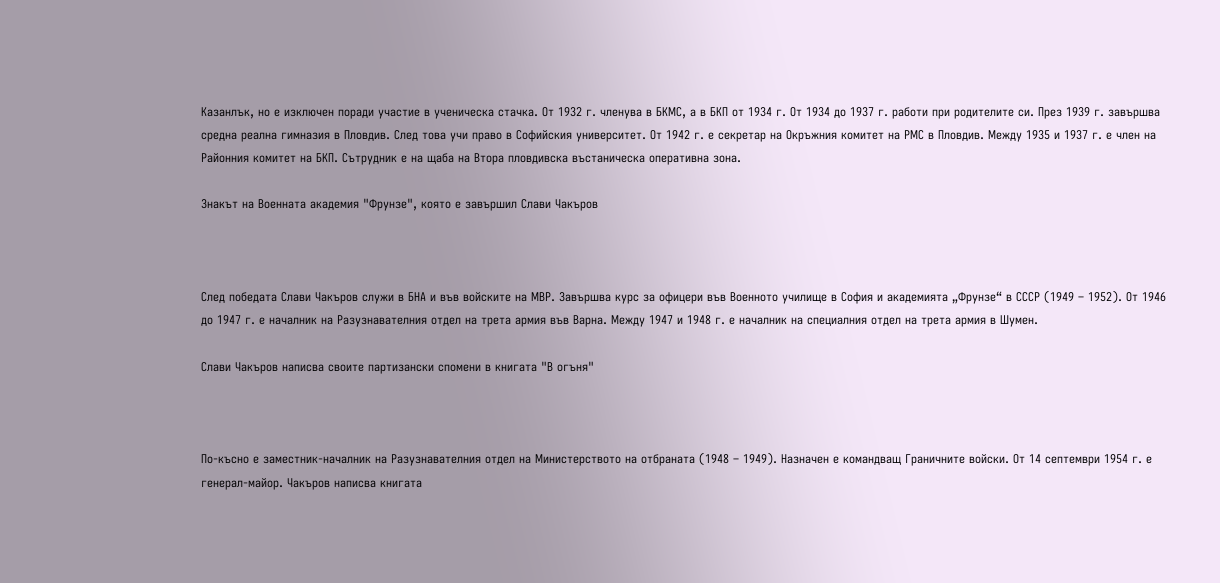Казанлък, но е изключен поради участие в ученическа стачка. От 1932 г. членува в БКМС, а в БКП от 1934 г. От 1934 до 1937 г. работи при родителите си. През 1939 г. завършва средна реална гимназия в Пловдив. След това учи право в Софийския университет. От 1942 г. е секретар на Окръжния комитет на РМС в Пловдив. Между 1935 и 1937 г. е член на Районния комитет на БКП. Сътрудник е на щаба на Втора пловдивска въстаническа оперативна зона.

Знакът на Военната академия "Фрунзе", която е завършил Слави Чакъров



След победата Слави Чакъров служи в БНА и във войските на МВР. Завършва курс за офицери във Военното училище в София и академията „Фрунзе“ в СССР (1949 – 1952). От 1946 до 1947 г. е началник на Разузнавателния отдел на трета армия във Варна. Между 1947 и 1948 г. е началник на специалния отдел на трета армия в Шумен.

Слави Чакъров написва своите партизански спомени в книгата "В огъня"



По-късно е заместник-началник на Разузнавателния отдел на Министерството на отбраната (1948 – 1949). Назначен е командващ Граничните войски. От 14 септември 1954 г. е генерал-майор. Чакъров написва книгата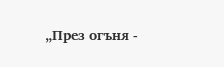„През огъня -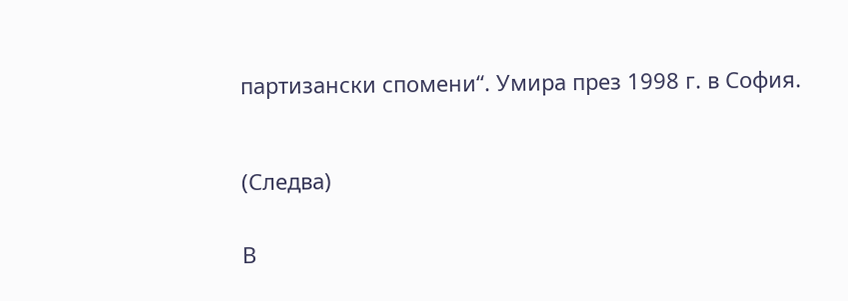партизански спомени“. Умира през 1998 г. в София.



(Следва)


В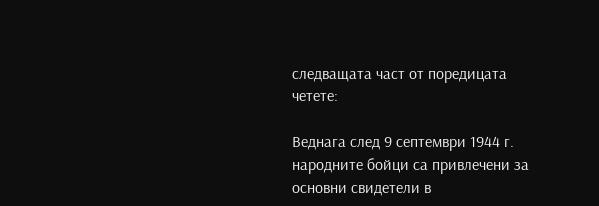следващата част от поредицата четете:

Веднага след 9 септември 1944 г. народните бойци са привлечени за основни свидетели в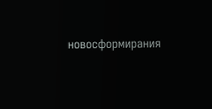новосформирания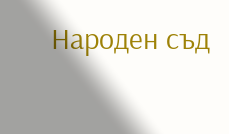Народен съд